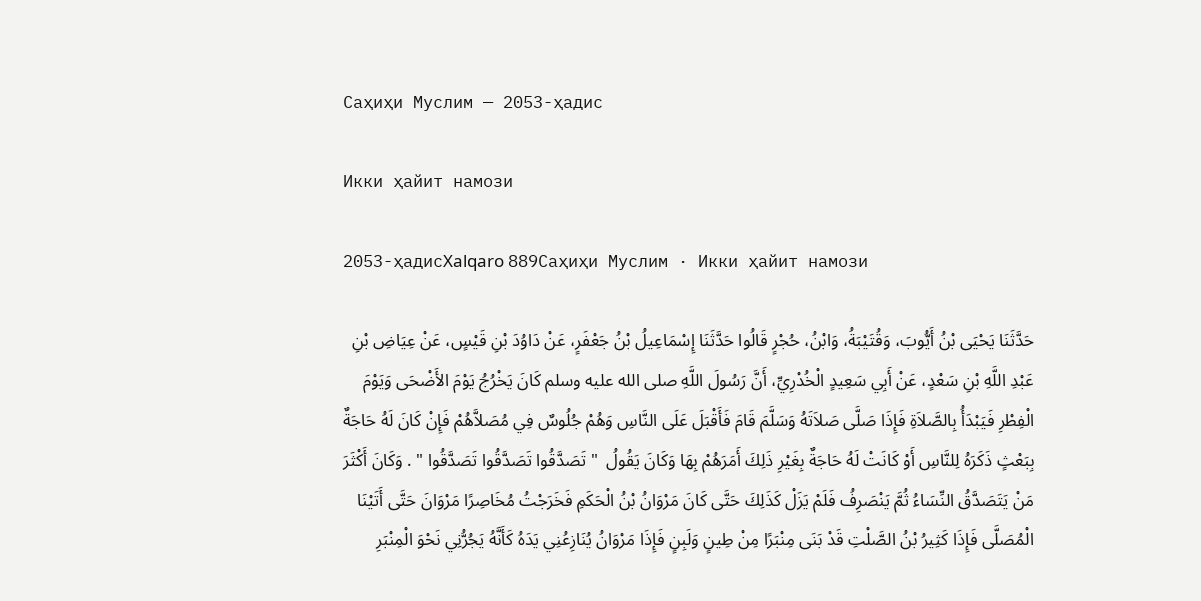Саҳиҳи Муслим — 2053-ҳадис

Икки ҳайит намози

2053-ҳадисXalqaro 889Саҳиҳи Муслим · Икки ҳайит намози

حَدَّثَنَا يَحْيَى بْنُ أَيُّوبَ، وَقُتَيْبَةُ، وَابْنُ، حُجْرٍ قَالُوا حَدَّثَنَا إِسْمَاعِيلُ بْنُ جَعْفَرٍ، عَنْ دَاوُدَ بْنِ قَيْسٍ، عَنْ عِيَاضِ بْنِ عَبْدِ اللَّهِ بْنِ سَعْدٍ، عَنْ أَبِي سَعِيدٍ الْخُدْرِيِّ، أَنَّ رَسُولَ اللَّهِ صلى الله عليه وسلم كَانَ يَخْرُجُ يَوْمَ الأَضْحَى وَيَوْمَ الْفِطْرِ فَيَبْدَأُ بِالصَّلاَةِ فَإِذَا صَلَّى صَلاَتَهُ وَسَلَّمَ قَامَ فَأَقْبَلَ عَلَى النَّاسِ وَهُمْ جُلُوسٌ فِي مُصَلاَّهُمْ فَإِنْ كَانَ لَهُ حَاجَةٌ بِبَعْثٍ ذَكَرَهُ لِلنَّاسِ أَوْ كَانَتْ لَهُ حَاجَةٌ بِغَيْرِ ذَلِكَ أَمَرَهُمْ بِهَا وَكَانَ يَقُولُ  " تَصَدَّقُوا تَصَدَّقُوا تَصَدَّقُوا " . وَكَانَ أَكْثَرَ مَنْ يَتَصَدَّقُ النِّسَاءُ ثُمَّ يَنْصَرِفُ فَلَمْ يَزَلْ كَذَلِكَ حَتَّى كَانَ مَرْوَانُ بْنُ الْحَكَمِ فَخَرَجْتُ مُخَاصِرًا مَرْوَانَ حَتَّى أَتَيْنَا الْمُصَلَّى فَإِذَا كَثِيرُ بْنُ الصَّلْتِ قَدْ بَنَى مِنْبَرًا مِنْ طِينٍ وَلَبِنٍ فَإِذَا مَرْوَانُ يُنَازِعُنِي يَدَهُ كَأَنَّهُ يَجُرُّنِي نَحْوَ الْمِنْبَرِ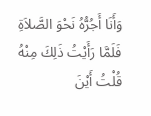وَأَنَا أَجُرُّهُ نَحْوَ الصَّلاَةِ فَلَمَّا رَأَيْتُ ذَلِكَ مِنْهُ قُلْتُ أَيْنَ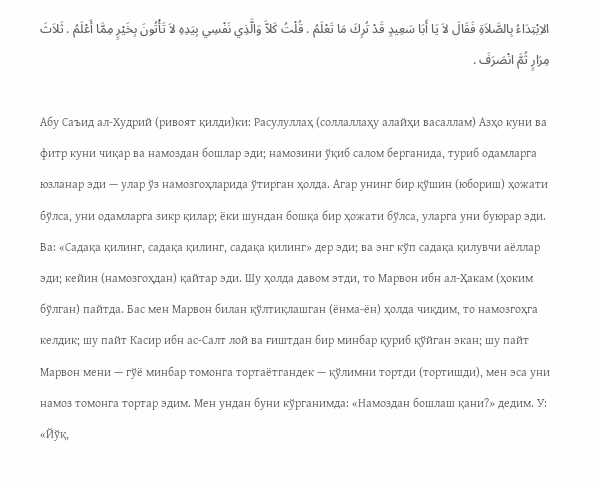الاِبْتِدَاءُ بِالصَّلاَةِ فَقَالَ لاَ يَا أَبَا سَعِيدٍ قَدْ تُرِكَ مَا تَعْلَمُ . قُلْتُ كَلاَّ وَالَّذِي نَفْسِي بِيَدِهِ لاَ تَأْتُونَ بِخَيْرٍ مِمَّا أَعْلَمُ . ثَلاَثَ مِرَارٍ ثُمَّ انْصَرَفَ .

Абу Саъид ал-Худрий (ривоят қилди)ки: Расулуллаҳ (соллаллаҳу алайҳи васаллам) Азҳо куни ва фитр куни чиқар ва намоздан бошлар эди; намозини ўқиб салом берганида, туриб одамларга юзланар эди — улар ўз намозгоҳларида ўтирган ҳолда. Агар унинг бир қўшин (юбориш) ҳожати бўлса, уни одамларга зикр қилар; ёки шундан бошқа бир ҳожати бўлса, уларга уни буюрар эди. Ва: «Садақа қилинг, садақа қилинг, садақа қилинг» дер эди; ва энг кўп садақа қилувчи аёллар эди; кейин (намозгоҳдан) қайтар эди. Шу ҳолда давом этди, то Марвон ибн ал-Ҳакам (ҳоким бўлган) пайтда. Бас мен Марвон билан қўлтиқлашган (ёнма-ён) ҳолда чиқдим, то намозгоҳга келдик; шу пайт Касир ибн ас-Салт лой ва ғиштдан бир минбар қуриб қўйган экан; шу пайт Марвон мени — гўё минбар томонга тортаётгандек — қўлимни тортди (тортишди), мен эса уни намоз томонга тортар эдим. Мен ундан буни кўрганимда: «Намоздан бошлаш қани?» дедим. У: «Йўқ,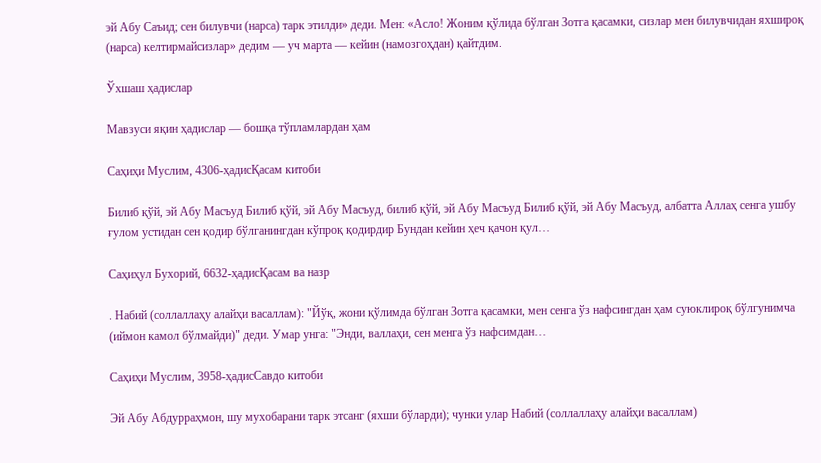эй Абу Саъид; сен билувчи (нарса) тарк этилди» деди. Мен: «Асло! Жоним қўлида бўлган Зотга қасамки, сизлар мен билувчидан яхшироқ (нарса) келтирмайсизлар» дедим — уч марта — кейин (намозгоҳдан) қайтдим.

Ўхшаш ҳадислар

Мавзуси яқин ҳадислар — бошқа тўпламлардан ҳам

Саҳиҳи Муслим, 4306-ҳадисҚасам китоби

Билиб қўй, эй Абу Масъуд Билиб қўй, эй Абу Масъуд, билиб қўй, эй Абу Масъуд Билиб қўй, эй Абу Масъуд, албатта Аллаҳ сенга ушбу ғулом устидан сен қодир бўлганингдан кўпроқ қодирдир Бундан кейин ҳеч қачон қул…

Саҳиҳул Бухорий, 6632-ҳадисҚасам ва назр

. Набий (соллаллаҳу алайҳи васаллам): "Йўқ, жони қўлимда бўлган Зотга қасамки, мен сенга ўз нафсингдан ҳам суюклироқ бўлгунимча (иймон камол бўлмайди)" деди. Умар унга: "Энди, валлаҳи, сен менга ўз нафсимдан…

Саҳиҳи Муслим, 3958-ҳадисСавдо китоби

Эй Абу Абдурраҳмон, шу мухобарани тарк этсанг (яхши бўларди); чунки улар Набий (соллаллаҳу алайҳи васаллам)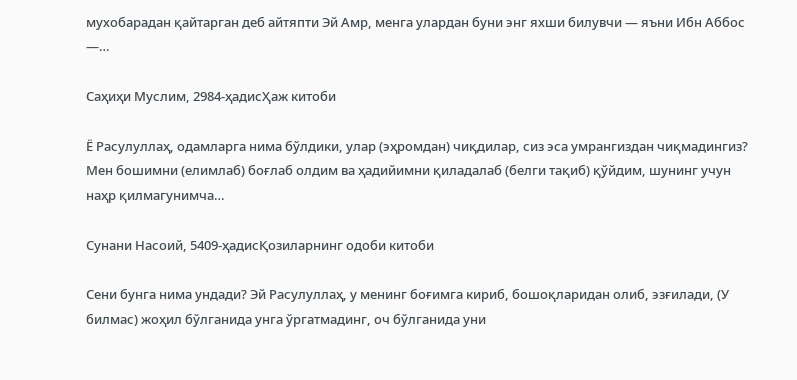мухобарадан қайтарган деб айтяпти Эй Амр, менга улардан буни энг яхши билувчи — яъни Ибн Аббос —…

Саҳиҳи Муслим, 2984-ҳадисҲаж китоби

Ё Расулуллаҳ, одамларга нима бўлдики, улар (эҳромдан) чиқдилар, сиз эса умрангиздан чиқмадингиз? Мен бошимни (елимлаб) боғлаб олдим ва ҳадийимни қиладалаб (белги тақиб) қўйдим, шунинг учун наҳр қилмагунимча…

Сунани Насоий, 5409-ҳадисҚозиларнинг одоби китоби

Сени бунга нима ундади? Эй Расулуллаҳ, у менинг боғимга кириб, бошоқларидан олиб, эзғилади, (У билмас) жоҳил бўлганида унга ўргатмадинг, оч бўлганида уни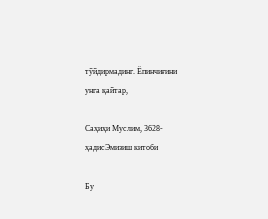тўйдирмадинг. Ёпинчиғини унга қайтар,

Саҳиҳи Муслим, 3628-ҳадисЭмизиш китоби

Бу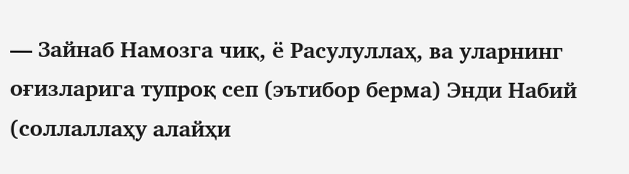— Зайнаб Намозга чиқ, ё Расулуллаҳ, ва уларнинг оғизларига тупроқ сеп (эътибор берма) Энди Набий (соллаллаҳу алайҳи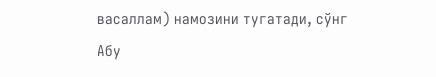васаллам) намозини тугатади, сўнг Абу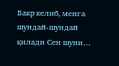Бакр келиб, менга шундай-шундай қилади Сен шуни…